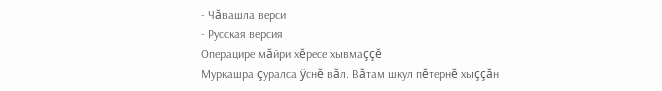- Чăвашла верси
- Русская версия
Операцире мăйри хĕресе хывмаççĕ
Муркашра çуралса ÿснĕ вăл. Вăтам шкул пĕтернĕ хыççăн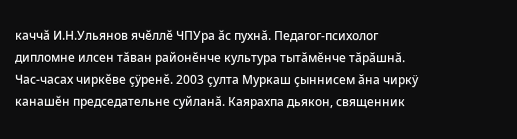каччă И.Н.Ульянов ячĕллĕ ЧПУра ăс пухнă. Педагог-психолог дипломне илсен тăван районĕнче культура тытăмĕнче тăрăшнă. Час-часах чиркĕве çÿренĕ. 2003 çулта Муркаш çыннисем ăна чиркÿ канашĕн председательне суйланă. Каярахпа дьякон, священник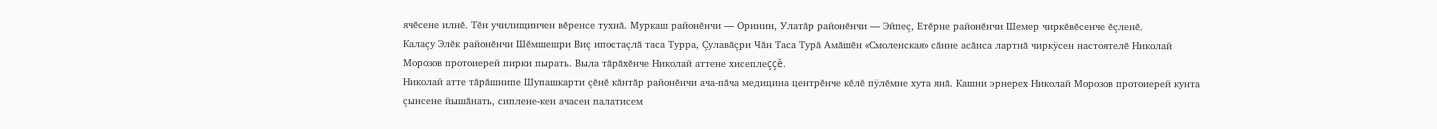ячĕсене илнĕ. Тĕн училищинчен вĕренсе тухнă. Муркаш районĕнчи — Оринин, Улатăр районĕнчи — Эйпеç, Етĕрне районĕнчи Шемер чиркĕвĕсенче ĕçленĕ.
Калаçу Элĕк районĕнчи Шĕмшешри Виç ипостаçлă таса Турра, Çулавăçри Чăн Таса Турă Амăшĕн «Смоленская» сăнне асăнса лартнă чиркÿсен настоятелĕ Николай Морозов протоиерей пирки пырать. Выла тăрăхĕнче Николай аттене хисеплеççĕ.
Николай атте тăрăшнипе Шупашкарти çĕнĕ кăнтăр районĕнчи ача-пăча медицина центрĕнче кĕлĕ пÿлĕмне хута янă. Кашни эрнерех Николай Морозов протоиерей кунта çынсене йышăнать, сиплене-кен ачасен палатисем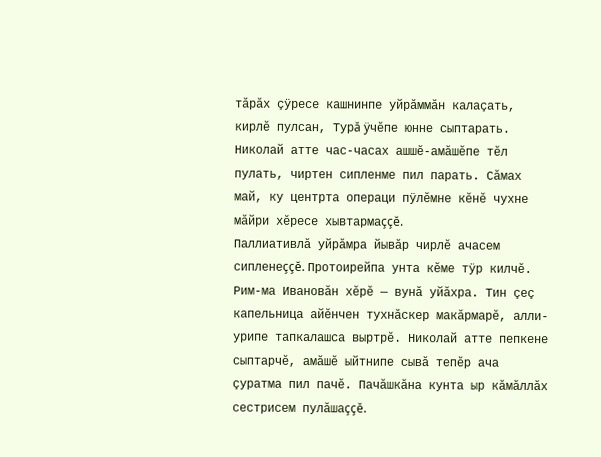тăрăх çÿресе кашнинпе уйрăммăн калаçать, кирлĕ пулсан, Турă ÿчĕпе юнне сыптарать. Николай атте час-часах ашшĕ-амăшĕпе тĕл пулать, чиртен сипленме пил парать. Сăмах май, ку центрта операци пÿлĕмне кĕнĕ чухне мăйри хĕресе хывтармаççĕ.
Паллиативлă уйрăмра йывăр чирлĕ ачасем сипленеççĕ. Протоирейпа унта кĕме тÿр килчĕ. Рим-ма Ивановăн хĕрĕ — вунă уйăхра. Тин çеç капельница айĕнчен тухнăскер макăрмарĕ, алли-урипе тапкалашса выртрĕ. Николай атте пепкене сыптарчĕ, амăшĕ ыйтнипе сывă тепĕр ача çуратма пил пачĕ. Пачăшкăна кунта ыр кăмăллăх сестрисем пулăшаççĕ.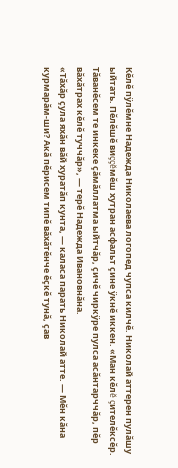Кĕлĕ пÿлĕмне Надежда Николаева логопед чупса килчĕ. Николай аттерен пулăшу ыйтать. Пĕлĕшĕ виççĕмĕш хутран асфальт çине ÿкнĕ иккен. «Ман кĕлĕ çителĕксĕр. Тăванĕсем те инкеке çăмăллатма ыйтчăр, çичĕ чиркÿре пулса асăнтарччăр, пĕр вăхăтрах кĕлĕ туччăр», — терĕ Надежда Ивановнăна.
«Тăхăр çула яхăн вăй хуратăп кунта, — каласа парать Николай атте. — Мĕн кăна курмарăм-ши? Акă пĕрисем типĕ вăхăтĕнче ĕçкĕ тунă, çав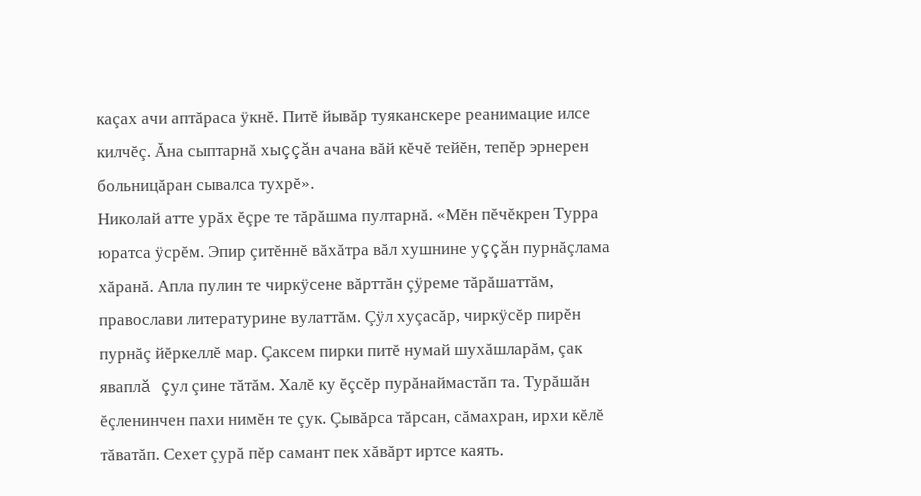каçах ачи аптăраса ÿкнĕ. Питĕ йывăр туяканскере реанимацие илсе килчĕç. Ăна сыптарнă хыççăн ачана вăй кĕчĕ тейĕн, тепĕр эрнерен больницăран сывалса тухрĕ».
Николай атте урăх ĕçре те тăрăшма пултарнă. «Мĕн пĕчĕкрен Турра юратса ÿсрĕм. Эпир çитĕннĕ вăхăтра вăл хушнине уççăн пурнăçлама хăранă. Апла пулин те чиркÿсене вăрттăн çÿреме тăрăшаттăм, православи литературине вулаттăм. Çÿл хуçасăр, чиркÿсĕр пирĕн пурнăç йĕркеллĕ мар. Çаксем пирки питĕ нумай шухăшларăм, çак яваплă çул çине тăтăм. Халĕ ку ĕçсĕр пурăнаймастăп та. Турăшăн ĕçленинчен пахи нимĕн те çук. Çывăрса тăрсан, сăмахран, ирхи кĕлĕ тăватăп. Сехет çурă пĕр самант пек хăвăрт иртсе каять.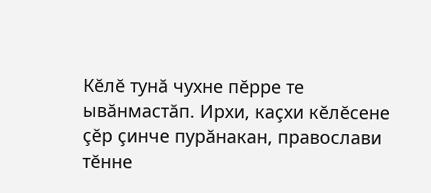Кĕлĕ тунă чухне пĕрре те ывăнмастăп. Ирхи, каçхи кĕлĕсене çĕр çинче пурăнакан, православи тĕнне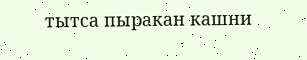тытса пыракан кашни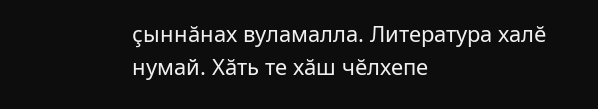çыннăнах вуламалла. Литература халĕ нумай. Хăть те хăш чĕлхепе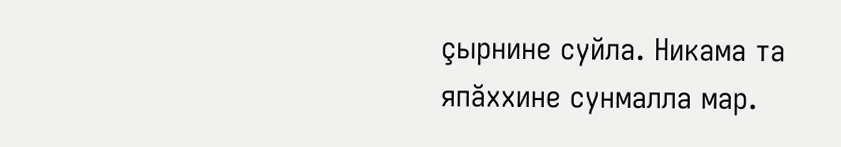çырнине суйла. Никама та япăххине сунмалла мар.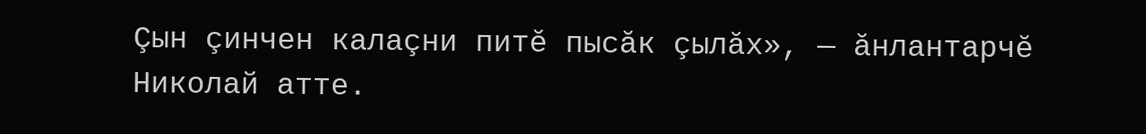Çын çинчен калаçни питĕ пысăк çылăх», — ăнлантарчĕ Николай атте.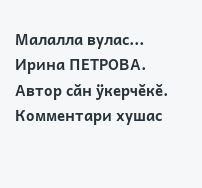Малалла вулас...
Ирина ПЕТРОВА. Автор сăн ÿкерчĕкĕ.
Комментари хушас